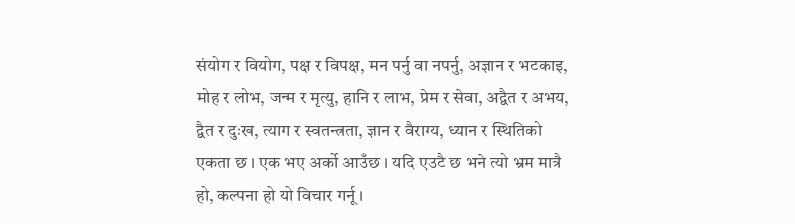संयोग र वियोग, पक्ष र विपक्ष, मन पर्नु वा नपर्नु, अज्ञान र भटकाइ, मोह र लोभ, जन्म र मृत्यु, हानि र लाभ, प्रेम र सेवा, अद्वैत र अभय, द्वैत र दुःख, त्याग र स्वतन्त्रता, ज्ञान र वैराग्य, ध्यान र स्थितिको एकता छ । एक भए अर्को आउँछ । यदि एउटै छ भने त्यो भ्रम मात्रै हो, कल्पना हो यो विचार गर्नू ।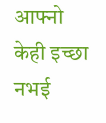आफ्नो केही इच्छा नभई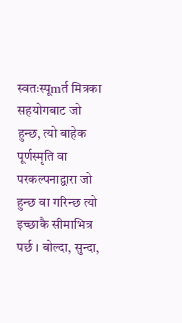स्वतःस्पूmर्त मित्रका सहयोगबाट जो हुन्छ, त्यो बाहेक पूर्णस्मृति वा परकल्पनाद्वारा जो हुन्छ वा गरिन्छ त्यो इच्छाकै सीमाभित्र पर्छ । बोल्दा, सुन्दा,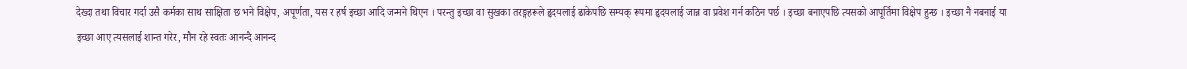देख्दा तथा विचार गर्दा उसै कर्मका साथ साक्षिता छ भने विक्षेप, अपूर्णता, यस र हर्ष इच्छा आदि जन्मने थिएन । परन्तु इच्छा वा सुखका तरङ्गहरूले हृदयलाई ढाकेपछि सम्यक् रूपमा हृदयलाई जान्न वा प्रवेश गर्न कठिन पर्छ । इच्छा बनाएपछि त्यसको आपूर्तिमा विक्षेप हुन्छ । इच्छा नै नबनाई या इच्छा आए त्यसलाई शान्त गरेर, मौन रहे स्वतः आनन्दै आनन्द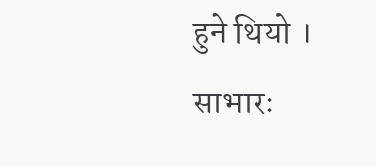हुने थियो ।
साभारः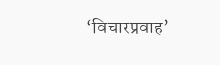‘विचारप्रवाह’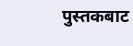पुस्तकबाट